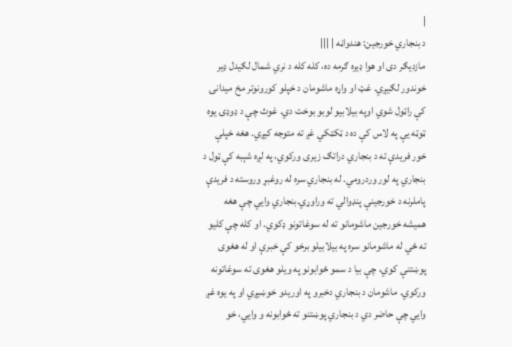|
د بنجاري خورجين: هندواڼه | |||
مازديګر دى او هوا ډيره ګرمه ده، کله کله د نري شمال لګيدل ډير خوندور لګيږي. غټ او واړه ماشومان د خپلو کورونوتر مخ ميدانۍ کې راټول شوي اوپه بيلابيو لوبو بوخت دي. غوث چې د ډوډۍ يوه ټوټه يې په لاس کې ده د ټکټکي غږ ته متوجه کيږي. هغه خپلې خور فريدې ته د بنجاري دراتګ زيرى ورکوي، په لږه شېبه کې ټول د بنجاري په لور وردرومي. له بنجاري سره له روغبړ وروسته د فريدې پاملرنه د خورجينې پنډوالي ته وراوړي.بنجاري وايي چې هغه هميشه خورجين ماشومانو ته له سوغاتونو ډکوي. او کله چې کليو ته ځي له ماشومانو سره په بيلابيلو برخو کې خبرې او له هغوى پوښتنې کوي، چې بيا د سمو ځوابونو په ويلو هغوى ته سوغاتونه ورکوي. ماشومان د بنجاري دخبرو په اوريدو خوښيږي او په يوه غږ وايي چې حاضر دي د بنجاري پوښتنو ته ځوابونه و وايي، خو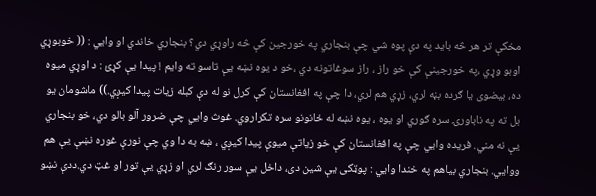مخکې تر هر څه بايد په دې پوه شي چې بنجاري په خورجين کې څه راوړي دي؟ بنجاري خاندي او وايي : (( خوبوړي اوبو وړي ،په خورجينې کې خو راز ، راز سوغاتونه دي ،خو د يوه نښه يې تاسو ته وايم ! پيدا يې کړئ : د اوړي ميوه ده، بيضوى يا ګرده بڼه لري، زړي هم لري، دا چې په افغانستان کې کرل نو له دې کبله زيات پيدا کيږي.)) ماشومان يو بل ته په ناباورۍ سره ګوري او يوه ، يوه نښه له ځانونو سره تکراروي. غوث وايي چې ضرور آلو بالو دي، خو بنجاري يې نه مني. فريده وايي چې په افغانستان کې خو زياتې ميوې پيدا کيږي ، ښه به دا وي چې نورې غوره نښې يې هم ووايي. بنجاري بياهم په خندا وايي : پوټکى يې شين دى، داخل يې سور رنګ لري او زړي يې تور او غټ دي.ددې نښو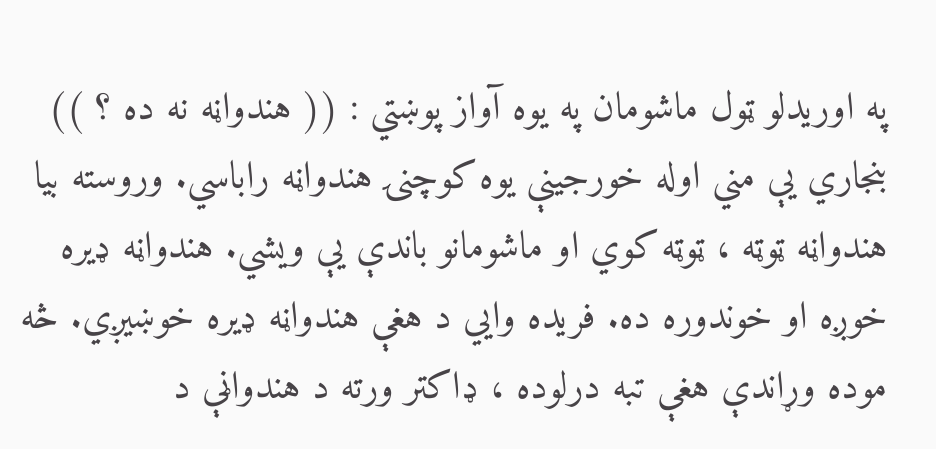په اوريدلو ټول ماشومان په يوه آواز پوښتي : (( هندواڼه نه ده ؟ )) بنجاري يې مني اوله خورجينې يوه کوچنۍ هندواڼه راباسي. وروسته بيا هندواڼه ټوټه ، ټوټه کوي او ماشومانو باندې يې ويشي. هندواڼه ډيره خوږه او خوندوره ده. فريده وايي د هغې هندواڼه ډيره خوښيږي. څه موده وړاندې هغې تبه درلوده ، ډاکتر ورته د هندواڼې د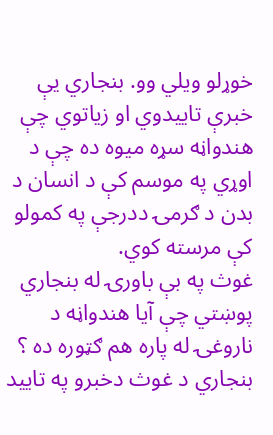خوړلو ويلي وو. بنجاري يې خبرې تاييدوي او زياتوي چې هندواڼه سړه ميوه ده چې د اوړي په موسم کې د انسان د بدن د ګرمۍ ددرجې په کمولو کې مرسته کوي.
غوث په بې باورۍ له بنجاري پوښتي چې آيا هندواڼه د ناروغۍ له پاره هم ګټوره ده ؟ بنجاري د غوث دخبرو په تاييد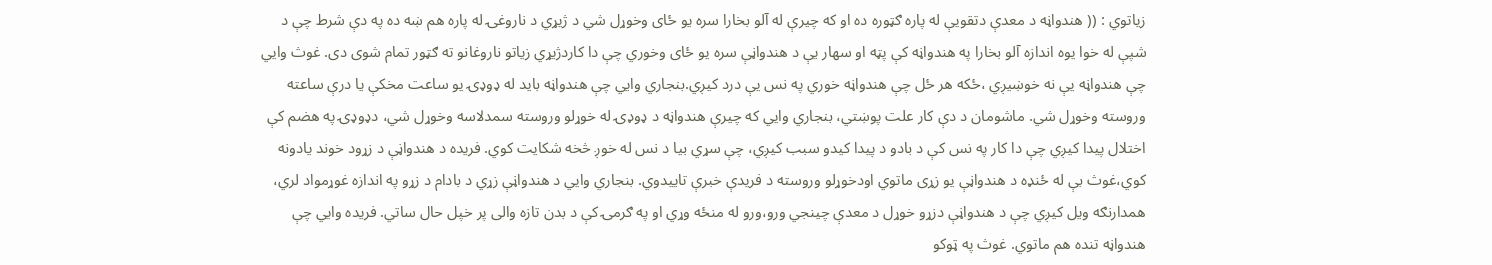زياتوي : (( هندواڼه د معدې دتقويې له پاره ګټوره ده او که چيرې له آلو بخارا سره يو ځاى وخوړل شي د ژيړي د ناروغۍ له پاره هم ښه ده په دې شرط چې د شپې له خوا يوه اندازه آلو بخارا په هندواڼه کې پټه او سهار يې د هندواڼې سره يو ځاى وخوري چې دا کاردژيړي زياتو ناروغانو ته ګټور تمام شوى دى. غوث وايي چې هندواڼه يې نه خوښيږي ،ځکه هر ځل چې هندواڼه خوري په نس يې درد کيږي.بنجاري وايي چې هندواڼه بايد له ډوډۍ يو ساعت مخکې يا درې ساعته وروسته وخوړل شي. ماشومان د دې کار علت پوښتي، بنجاري وايي که چيرې هندواڼه د ډوډۍ له خوړلو وروسته سمدلاسه وخوړل شي، دډوډۍ په هضم کې اختلال پيدا کيږي چې دا کار په نس کې د بادو د پيدا کيدو سبب کيږي، چې سړي بيا د نس له خوږ څخه شکايت کوي. فريده د هندواڼې د زړود خوند يادونه کوي،غوث بې له ځنډه د هندواڼې يو زړى ماتوي اودخوړلو وروسته د فريدې خبرې تاييدوي. بنجاري وايي د هندواڼې زړي د بادام د زړو په اندازه غوړمواد لري، همدارنګه ويل کيږي چې د هندواڼې دزړو خوړل د معدې چينجي ورو،ورو له منځه وړي او په ګرمۍ کې د بدن تازه والى پر خپل حال ساتي. فريده وايي چې هندواڼه تنده هم ماتوي. غوث په ټوکو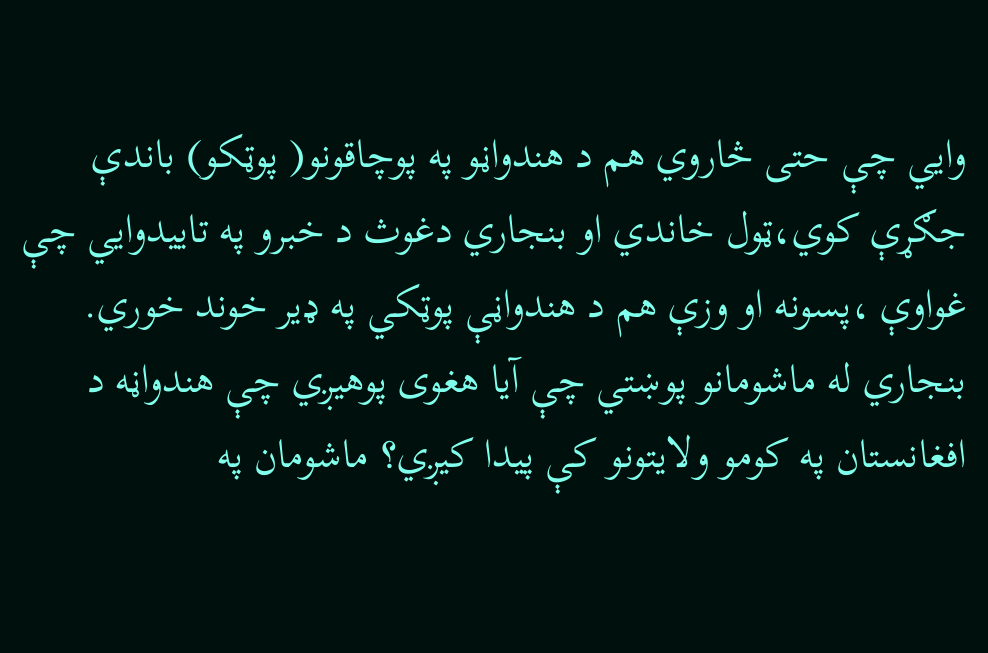وايي چې حتى څاروي هم د هندواڼو په پوچاقونو( پوټکو) باندې جګړې کوي،ټول خاندي او بنجاري دغوث د خبرو په تاييدوايي چې غواوې ،پسونه او وزې هم د هندواڼې پوټکي په ډير خوند خوري. بنجاري له ماشومانو پوښتي چې آيا هغوى پوهيږي چې هندواڼه د افغانستان په کومو ولايتونو کې پيدا کيږي؟ ماشومان په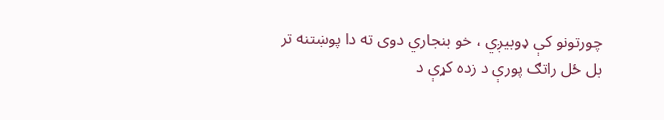چورتونو کې ډوبيږي ، خو بنجاري دوى ته دا پوښتنه تر بل ځل راتګ پورې د زده کړې د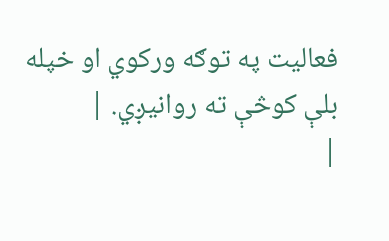فعاليت په توګه ورکوي او خپله بلې کوڅې ته روانيږي. |
|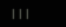|||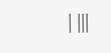| |||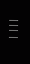| |||